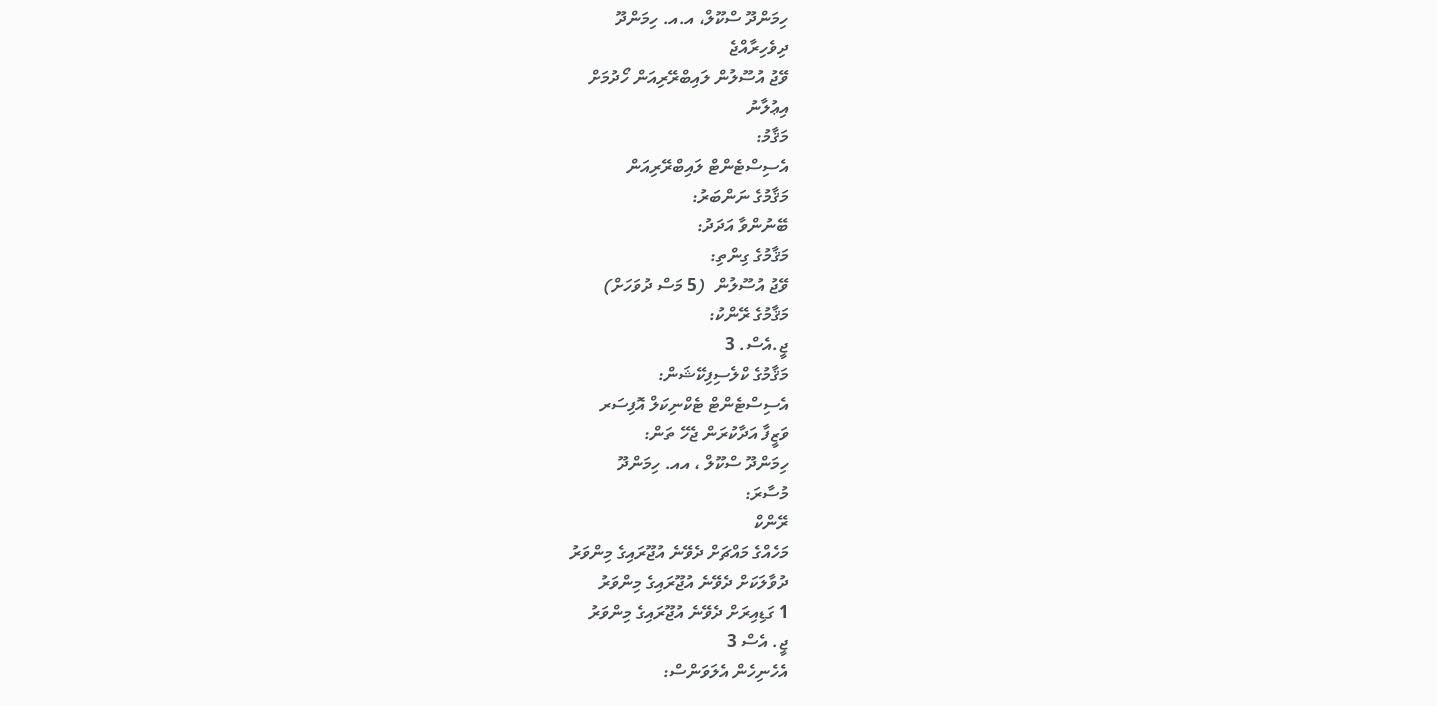ހިމަންދޫ ސްކޫލް، އ.އ. ހިމަންދޫ
ދިވެހިރާއްޖެ
ވޭޖު އުސޫލުން ލައިބްރޭރިއަން ހޯދުމަށް
އިޢުލާނު
މަޤާމު:
އެސިސްޓެންޓް ލައިބްރޭރިއަން
މަޤާމުގެ ނަންބަރު:
ބޭނުންވާ އަދަދު:
މަޤާމުގެ ގިންތި:
ވޭޖު އުސޫލުން  (5 މަސް ދުވަހަށް)
މަޤާމުގެ ރޭންކު:
ޖީ.އެސް. 3
މަޤާމުގެ ކްލެސިފިކޭޝަން:
އެސިސްޓެންޓް ޓެކްނިކަލް އޮފިސަރ
ވަޒީފާ އަދާކުރަން ޖެހޭ ތަން:
ހިމަންދޫ ސްކޫލް ، އއ. ހިމަންދޫ
މުސާރަ:
ރޭންކް
މަހެއްގެ މައްޗަށް ދެވޭނެ އުޖޫރައިގެ މިންވަރު
ދުވާލަކަށް ދެވޭނެ އުޖޫރައިގެ މިންވަރު
1 ގަޑިއިރަށް ދެވޭނެ އުޖޫރައިގެ މިންވަރު
ޖީ. އެސް 3
އެހެނިހެން އެލަވަންސް: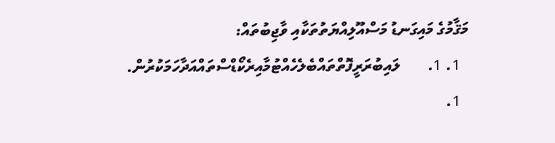މަޤާމުގެ މައިގަނޑު މަސްއޫލިއްޔަތުތަކާއި ވާޖިބުތައް:
  1. 1.       ލައިބުރަރީފޮތްތައްބެލެހެއްޓުމާއިރެކޯޑްސްތައްއަދާހަމަކުރުން.
  1.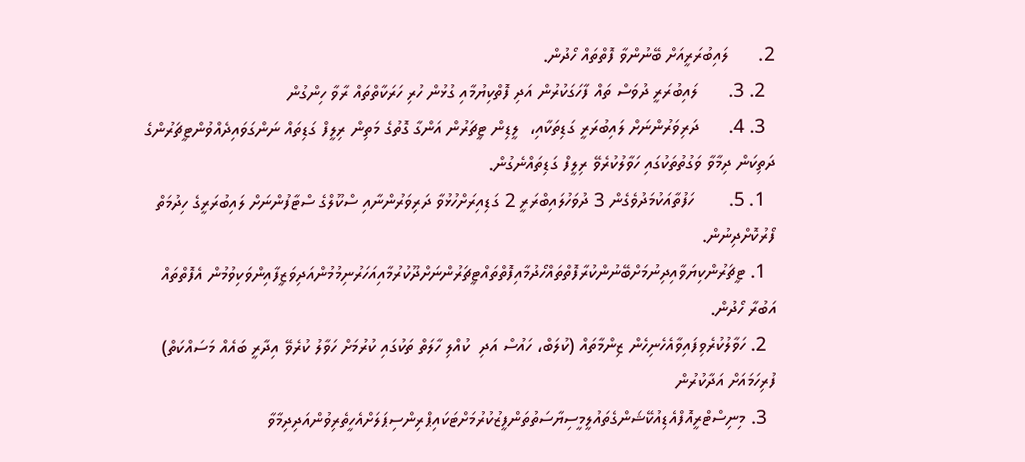2.      ލައިބުރަރީއަށް ބޭނުންވާ ފޮތްތައް ހޯދުން.
  2. 3.      ލައިބުރަރީ ދުވަސް ތައް ފާހަގަކުރުން އަދި ފޮތްކިޔުމާއި ގުޅުން ހުރި ހަރަކާތްތައް ރާވާ ހިންގުން
  3. 4.      ދަރިވަރުންނަށް ލައިބުރަރީ ގަޑިތަކާއި،  ލީޑިން ޓީޗަރުން އަންގާ ގޮތުގެ މަތިން ރިލީފް ގަޑިތައް ނަންގަވައިދެއްވުންޓީޗަރުންގެ ދަތިކަން ދިމާވާ ވަގުތުތަކުގައި ހަވާލުކުރެވޭ ރިލީފް ގަޑިތައްނެގުން.
  1. 5.       ހަފުތާއަކުމަދުވެގެން 3 ދުވަހުލައިބްރަރީ 2 ގަޑިއިރަށްހުޅުވާ ދަރިވަރުންނާއި ސްކޫލްގެ ސްޓާފުންނަށް ލައިބުރަރީގެ ހިދުމަތް ފޯރުކޮށްދިނުން.
  1. ޓީޗަރުންކިޔަވާއިދިނުމަށްބޭނުންކުރާފޮތްތައްހޯދުމާއިފޮތްތައްޓީޗަރުންނަށްދޫކުރުމާއިއަހަރުނިމުމުންއަދިވަޒީފާއިންވަކިވުމުން އެފޮތްތައް އަބުރާ ހޯދުން.
  2. ހަވާލުކުރެވިފައިވާއެހެނިހެން ޒިންމާތައް (ކުލަބް، ހައުސް އަދި  ކުއްލި ހާލަތް ތަކުގައި ކުރުމަށް ހަވާލު ކުރެވޭ އިދާރީ ބައެއް މަސައްކަތް) ފުރިހަމައަށް އަދާކުރުން
  3. މިނިސްޓްރީއޮފްއެޑިއުކޭޝަންގެތައުލީމީސިޔާސަތުތަންފީޒުކުރުމަށްޓަކައިޕްރިންސިޕަލަށްއެހީތެރިވުންއަދިދިމާވާ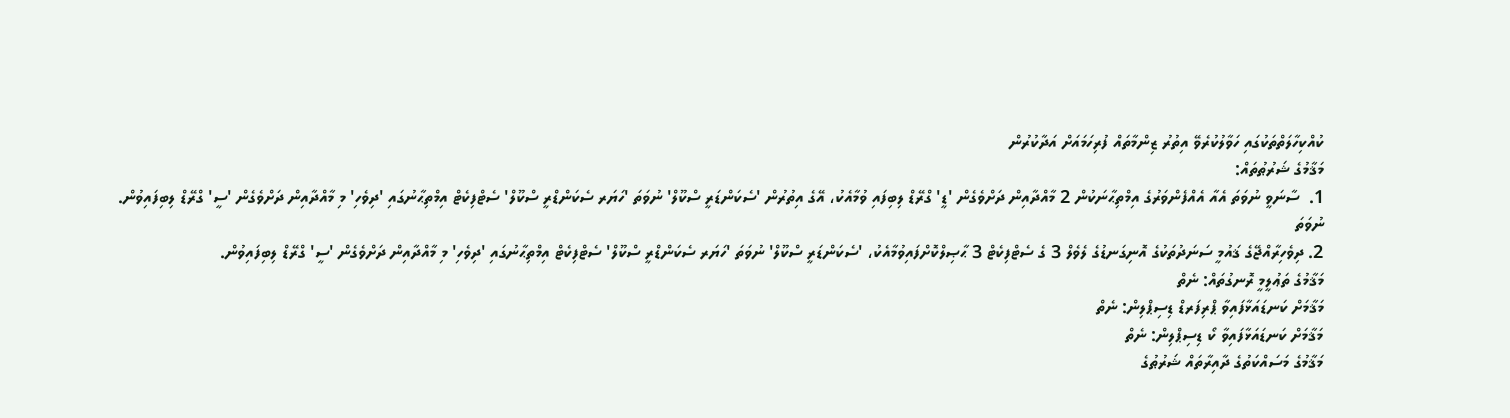ކުއްކިހާލަތްތަކުގައި ހަވާލުކުރެވޭ އިތުރު ޒިންމާތައް ފުރިހަމައަށް އަދާކުރުން
މަޤާމުގެ ޝަރުޠުތައް:
1.  ސާނަވީ ނުވަތަ އެއާ އެއްފެންވަރުގެ އިމްތިޙާނަކުން 2 މާއްދާއިން ދަށްވެގެން 'ޑީ' ގްރޭޑް ލިބިފައި ވުމާއެކު، އޭގެ އިތުރުން 'ސެކަންޑަރީ ސްކޫލް' ނުވަތަ 'ހަޔަރ ސެކަންޑްރީ ސްކޫލް' ސެޓްފިކެޓް އިމްތިޙާނުގައި 'ދިވެހި' މި މާއްދާއިން ދަށްވެގެން 'ސީ' ގްރޭޑް ލިބިފައިވުން.
ނުވަތަ
2. ދިވެހިރާއްޖޭގެ ޤައުމީ ސަނަދުތަކުގެ އޮނިގަނޑުގެ ލެވެލް 3 ގެ ސެޓްފިކެޓް 3 ޙާޞިލްކޮށްފައިވުމާއެކު، 'ސެކަންޑަރީ ސްކޫލް' ނުވަތަ 'ހަޔަރ ސެކަންޑްރީ ސްކޫލް' ސެޓްފިކެޓް އިމްތިޙާނުގައި 'ދިވެހި' މި މާއްދާއިން ދަށްވެގެން 'ސީ' ގްރޭޑް ލިބިފައިވުން.
މަޤާމުގެ ތަޢުލީމީ ރޮނގުތައް: ނެތް
މަޤާމަށް ކަނޑައަޅާފައިވާ ޕްރިފަރޑް ޑިސިޕްލިން: ނެތް
މަޤާމަށް ކަނޑައަޅާފައިވާ ކޯ ޑިސިޕްލިން: ނެތް
މަޤާމުގެ މަސައްކަތުގެ ދާއިރާތައް ޝަރުޠުގެ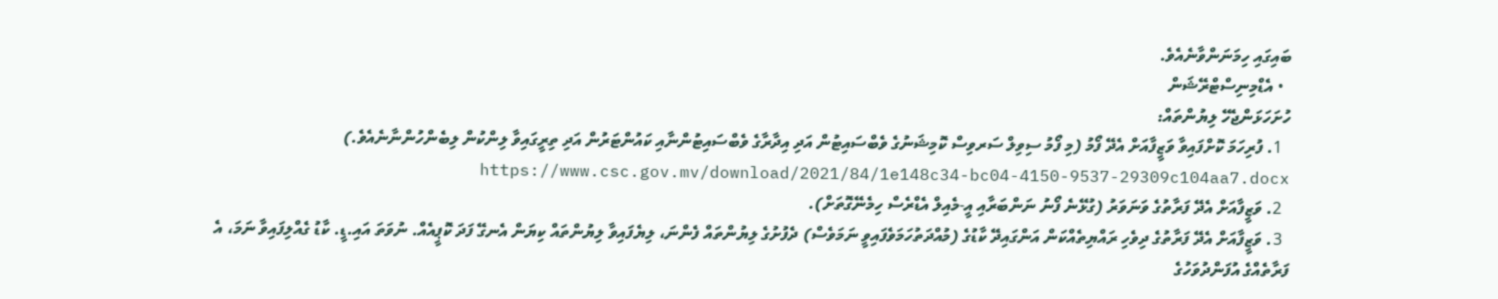ބައިގައި ހިމަނަންވާނެއެވެ.
  • އެޑްމިނިސްޓްރޭޝަން
ހުށަހަޅަންޖެހޭ ލިޔުންތައް:
  1. ފުރިހަމަ ކޮށްފައިވާ ވަޒީފާއަށް އެދޭ ފޯމު (މި ފޯމު ސިވިލް ސަރވިސް ކޮމިޝަނުގެ ވެބްސައިޓުން އަދި އިދާރާގެ ވެބްސައިޓުންނާއި ކައުންޓަރުން އަދި ތިރީގައިވާ ލިންކުން ލިބެންހުންނާނެއެވެ.)  https://www.csc.gov.mv/download/2021/84/1e148c34-bc04-4150-9537-29309c104aa7.docx
  2. ވަޒީފާއަށް އެދޭ ފަރާތުގެ ވަނަވަރު (ގުޅޭނެ ފޯނު ނަންބަރާއި އީ-މެއިލް އެޑްރެސް ހިމެނޭގޮތަށް).
  3. ވަޒީފާއަށް އެދޭ ފަރާތުގެ ދިވެހި ރައްޔިތެއްކަން އަންގައިދޭ ކާޑުގެ (މުއްދަތުހަމަވެފައިވީ ނަމަވެސް) ދެފުށުގެ ލިޔުންތައް ފެންނަ، ލިޔެފައިވާ ލިޔުންތައް ކިޔަން އެނގޭ ފަދަ ކޮޕީއެއް. ނުވަތަ އައި.ޑީ. ކާޑު ގެއްލިފައިވާ ނަމަ، އެ ފަރާތެއްގެ އުފަންދުވަހުގެ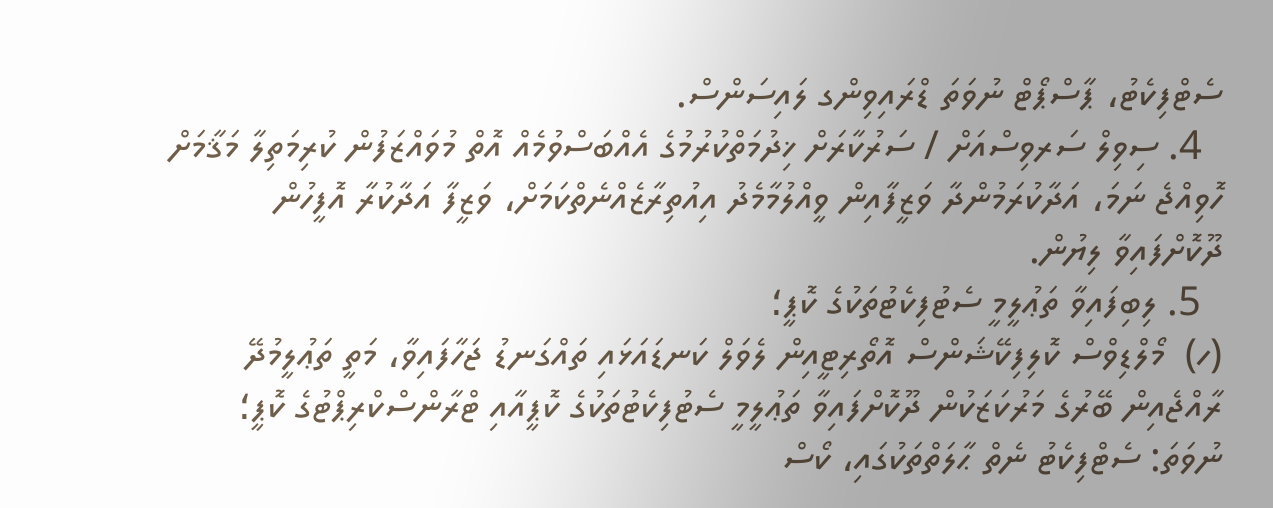ސެޓްފިކެޓު، ޕާސްޕޯޓް ނުވަތަ ޑްރައިވިންގ ލައިސަންސް.
  4. ސިވިލް ސަރވިސްއަށް / ސަރުކާރަށް ޚިދުމަތްކުރުމުގެ އެއްބަސްވުމެއް އޮތް މުވައްޒަފުން ކުރިމަތިލާ މަޤާމަށް ހޮވިއްޖެ ނަމަ، އަދާކުރަމުންދާ ވަޒީފާއިން ވީއްލުމާމެދު އިއުތިރާޒެއްނެތްކަމަށް، ވަޒީފާ އަދާކުރާ އޮފީހުން ދޫކޮށްފައިވާ ލިޔުން.
  5. ލިބިފައިވާ ތަޢުލީމީ ސެޓުފިކެޓުތަކުގެ ކޮޕީ؛
(ހ)  މޯލްޑިވްސް ކޮލިފިކޭޝަންސް އޮތޯރިޓީއިން ލެވަލް ކަނޑައަޅައި ތައްގަނޑު ޖަހާފައިވާ، މަތީ ތަޢުލީމުދޭ ރާއްޖެއިން ބޭރުގެ މަރުކަޒަކުން ދޫކޮށްފައިވާ ތަޢުލީމީ ސެޓުފިކެޓުތަކުގެ ކޮޕީއާއި ޓްރާންސްކްރިޕްޓުގެ ކޮޕީ؛ ނުވަތަ: ސެޓްފިކެޓު ނެތް ޙާލަތްތަކުގައި، ކޯސް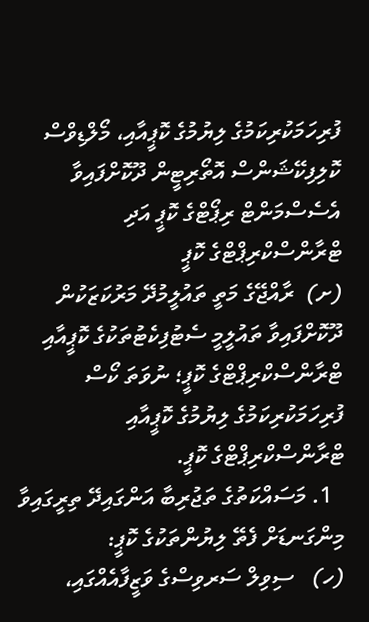ފުރިހަމަކުރިކަމުގެ ލިޔުމުގެ ކޮޕީއާއި، މޯލްޑިވްސް ކޮލިފިކޭޝަންސް އޮތޯރިޓީން ދޫކޮށްފައިވާ އެސެސްމަންޓް ރިޕޯޓްގެ ކޮޕީ އަދި ޓްރާންސްކްރިޕްޓްގެ ކޮޕީ
(ށ)  ރާއްޖޭގެ މަތީ ތައުލީމުދޭ މަރުކަޒަކުން ދޫކޮށްފައިވާ ތައުލީމީ ސެޓުފިކެޓުތަކުގެ ކޮޕީއާއި ޓްރާންސްކްރިޕްޓްގެ ކޮޕީ؛ ނުވަތަ ކޯސް ފުރިހަމަކުރިކަމުގެ ލިޔުމުގެ ކޮޕީއާއި ޓްރާންސްކްރިޕްޓްގެ ކޮޕީ.
  1. މަސައްކަތުގެ ތަޖުރިބާ އަންގައިދޭ ތިރީގައިވާ މިންގަނޑަށް ފެތޭ ލިޔުންތަކުގެ ކޮޕީ:
(ހ)   ސިވިލް ސަރވިސްގެ ވަޒީފާއެއްގައި،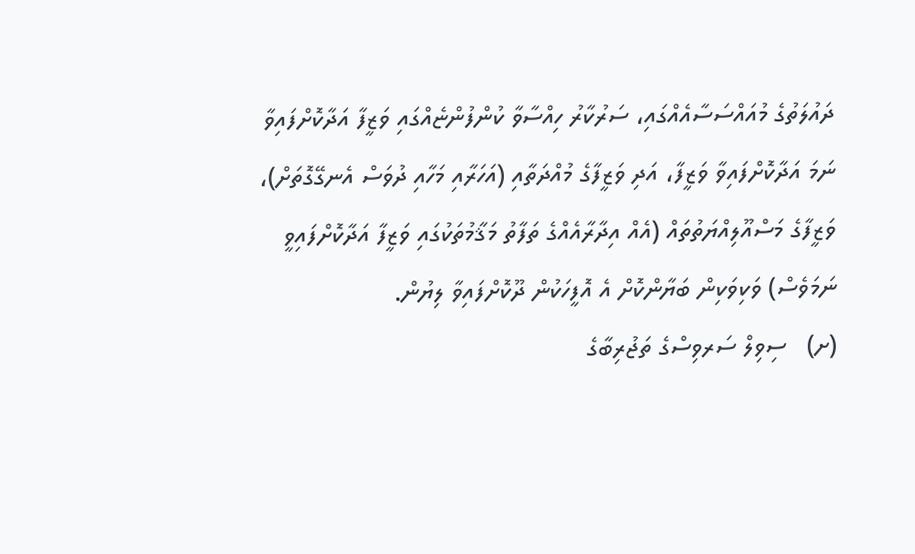ދައުލަތުގެ މުއައްސަސާއެއްގައި، ސަރުކާރު ހިއްސާވާ ކުންފުންޏެއްގައި ވަޒީފާ އަދާކޮށްފައިވާ ނަމަ އަދާކޮށްފައިވާ ވަޒީފާ، އަދި ވަޒީފާގެ މުއްދަތާއި (އަހަރާއި މަހާއި ދުވަސް އެނގޭގޮތަށް)، ވަޒީފާގެ މަސްއޫލިއްޔަތުތައް (އެއް އިދާރާއެއްގެ ތަފާތު މަޤާމުތަކުގައި ވަޒީފާ އަދާކޮށްފައިވީ ނަމަވެސް) ވަކިވަކިން ބަޔާންކޮށް އެ އޮފީހަކުން ދޫކޮށްފައިވާ ލިޔުން.
(ށ)   ސިވިލް ސަރވިސްގެ ތަޖުރިބާގެ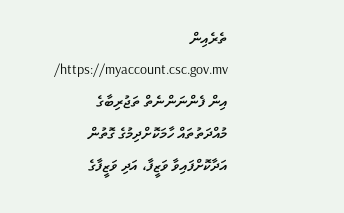ތެރެއިން https://myaccount.csc.gov.mv/ އިން ފެންނަންނެތް ތަޖުރިބާގެ މުއްދަތުތައް ހާމަކޮށްދިމުގެ ގޮތުން އަދާކޮށްފައިވާ ވަޒީފާ، އަދި ވަޒީފާގެ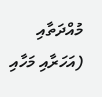މުއްދަތާއި (އަހަރާއި މަހާއި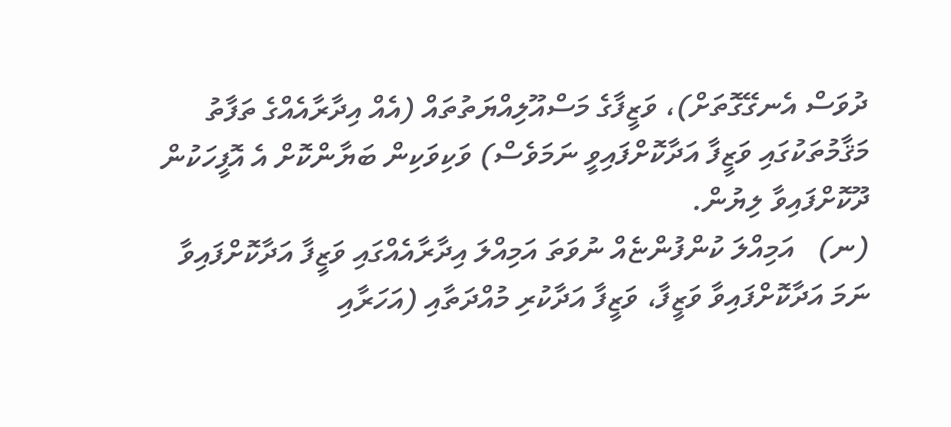ދުވަސް އެނގޭގޮތަށް)، ވަޒީފާގެ މަސްއޫލިއްޔަތުތައް (އެއް އިދާރާއެއްގެ ތަފާތު މަޤާމުތަކުގައި ވަޒީފާ އަދާކޮށްފައިވީ ނަމަވެސް) ވަކިވަކިން ބަޔާންކޮށް އެ އޮފީހަކުން ދޫކޮށްފައިވާ ލިޔުން.
(ނ)   އަމިއްލަ ކުންފުންޏެއް ނުވަތަ އަމިއްލަ އިދާރާއެއްގައި ވަޒީފާ އަދާކޮށްފައިވާ ނަމަ އަދާކޮށްފައިވާ ވަޒީފާ، ވަޒީފާ އަދާކުރި މުއްދަތާއި (އަހަރާއި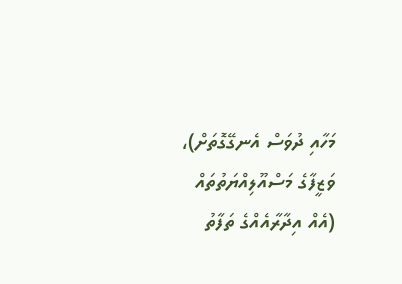މަހާއި ދުވަސް އެނގޭގޮތަށް)، ވަޒީފާގެ މަސްއޫލިއްޔަތުތައް (އެއް އިދާރާއެއްގެ ތަފާތު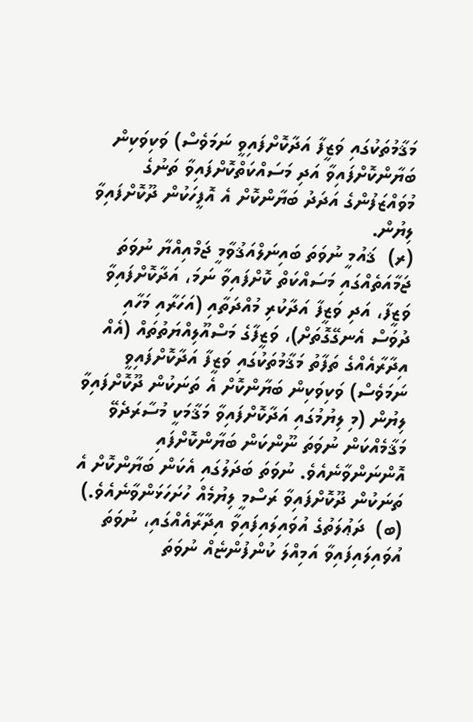މަޤާމުތަކުގައި ވަޒީފާ އަދާކޮށްފައިވީ ނަމަވެސް) ވަކިވަކިން ބަޔާންކޮށްފައިވާ އަދި މަސައްކަތްކޮށްފައިވާ ތަނުގެ މުވައްޒަފުންގެ އަދަދު ބަޔާންކޮށް އެ އޮފީހަކުން ދޫކޮށްފައިވާ ލިޔުން.
(ރ)  ޤައުމީ ނުވަތަ ބައިނަލްއަޤުވާމީ ޖަމްއިއްޔާ ނުވަތަ ޖަމާއަތެއްގައި މަސައްކަތް ކޮށްފައިވާ ނަމަ، އަދާކޮށްފައިވާ ވަޒީފާ، އަދި ވަޒީފާ އަދާކުރި މުއްދަތާއި (އަހަރާއި މަހާއި ދުވަސް އެނގޭގޮތަށް)، ވަޒީފާގެ މަސްއޫލިއްޔަތުތައް (އެއް އިދާރާއެއްގެ ތަފާތު މަޤާމުތަކުގައި ވަޒީފާ އަދާކޮށްފައިވީ ނަމަވެސް) ވަކިވަކިން ބަޔާންކޮށް އެ ތަނަކުން ދޫކޮށްފައިވާ ލިޔުން (މި ލިޔުމުގައި އަދާކޮށްފައިވާ މަޤާމަކީ މުސާރަދެވޭ މަޤާމެއްކަން ނުވަތަ ނޫންކަން ބަޔާންކޮށްފައި އޮންނަންވާނެއެވެ. ނުވަތަ ބަދަލުގައި އެކަން ބަޔާންކޮށް އެ ތަނަކުން ދޫކޮށްފައިވާ ރަސްމީ ލިޔުމެއް ހުށަހަޅަންވާނެއެވެ.)
(ބ)  ދަޢުލަތުގެ އުވައިލައިފައިވާ އިދާރާއެއްގައި، ނުވަތަ އުވައިލައިފައިވާ އަމިއްލަ ކުންފުންޏެއް ނުވަތަ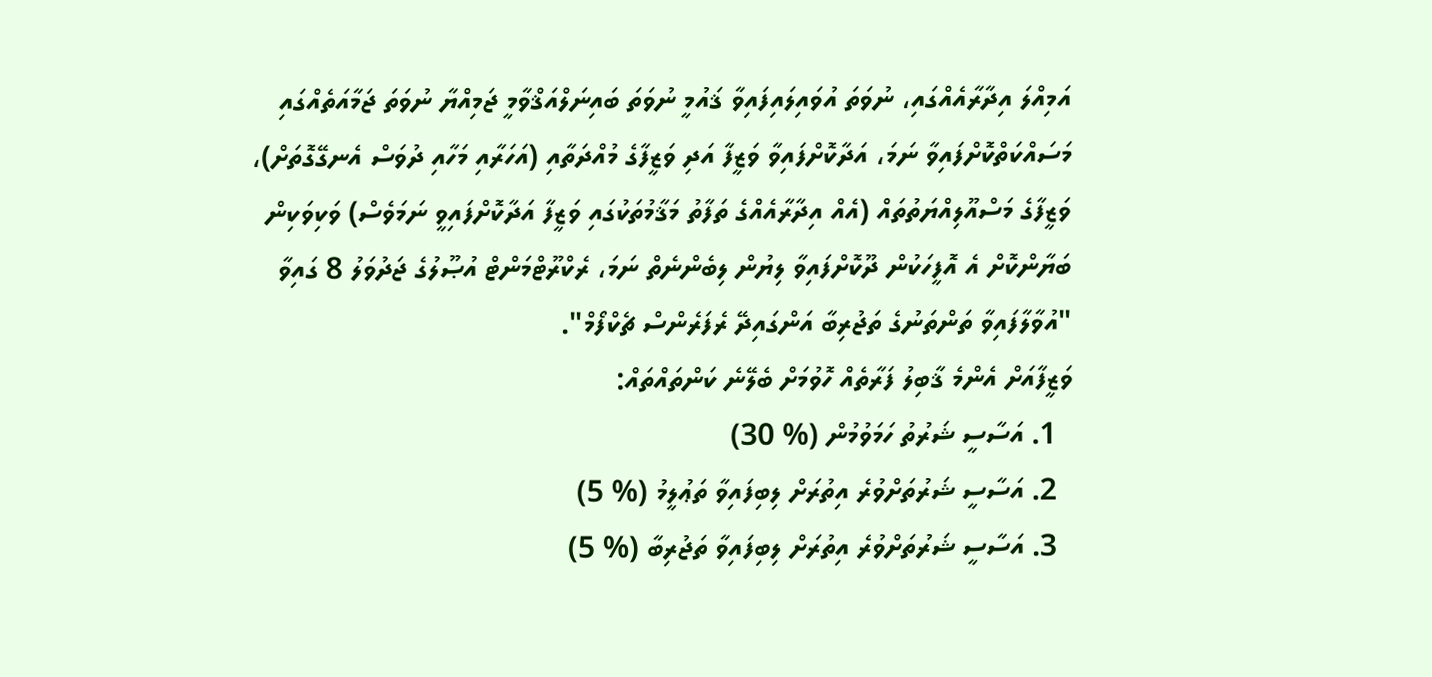އަމިއްލަ އިދާރާއެއްގައި، ނުވަތަ އުވައިލައިފައިވާ ޤައުމީ ނުވަތަ ބައިނަލްއަޤްވާމީ ޖަމިއްޔާ ނުވަތަ ޖަމާއަތެއްގައި މަސައްކަތްކޮށްފައިވާ ނަމަ، އަދާކޮށްފައިވާ ވަޒީފާ އަދި ވަޒީފާގެ މުއްދަތާއި (އަހަރާއި މަހާއި ދުވަސް އެނގޭގޮތަށް)، ވަޒީފާގެ މަސްއޫލިއްޔަތުތައް (އެއް އިދާރާއެއްގެ ތަފާތު މަޤާމުތަކުގައި ވަޒީފާ އަދާކޮށްފައިވީ ނަމަވެސް) ވަކިވަކިން ބަޔާންކޮށް އެ އޮފީހަކުން ދޫކޮށްފައިވާ ލިޔުން ލިބެންނެތް ނަމަ، ރެކްރޫޓްމަންޓް އުޞޫލުގެ ޖަދުވަލު 8 ގައިވާ "އުވާލާފައިވާ ތަންތަނުގެ ތަޖުރިބާ އަންގައިދޭ ރެފަރެންސް ޗެކްފޯމް".
ވަޒީފާއަށް އެންމެ ޤާބިލު ފަރާތެއް ހޮވުމަށް ބެލޭނެ ކަންތައްތައް:
  1. އަސާސީ ޝަރުތު ހަމަވުމުން (% 30)
  2. އަސާސީ ޝަރުތަށްވުރެ އިތުރަށް ލިބިފައިވާ ތަޢުލީމު (% 5)
  3. އަސާސީ ޝަރުތަށްވުރެ އިތުރަށް ލިބިފައިވާ ތަޖުރިބާ (% 5)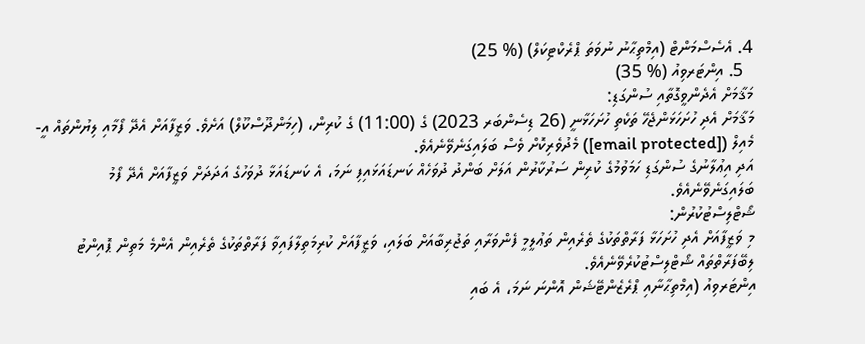4. އެސެސްމަންޓް (އިމްތިޙާނު ނުވަތަ ޕްރެކްޓިކަލް) (% 25)
  5. އިންޓަރވިއު (% 35)
މަޤާމަށް އެދެންވީގޮތާއި ސުންގަޑި:
މަޤާމަށް އެދި ހުށަހަޅަންޖެހޭ ތަކެތި ހުށަހަޅާނީ (26 ޑިސެންބަރ 2023) ގެ (11:00) ގެ ކުރިން، (ހިމަންދޫސްކޫލް) އަށެވެ. ވަޒީފާއަށް އެދޭ ފޯމާއި ލިޔުންތައް އީ-މެއިލް ([email protected]) މެދުވެރިކޮށް ވެސް ބަލައިގަނެވޭނެއެވެ.
އަދި އިޢުލާނުގެ ސުންގަޑި ހަމަވުމުގެ ކުރިން ސަރުކާރުން އަލަށް ބަންދު ދުވަހެއް ކަނޑައަޅައިފި ނަމަ، އެ ކަނޑައަޅާ ދުވަހުގެ އަދަދަށް ވަޒީފާއަށް އެދޭ ފޯމު ބަލައިގަނެވޭނެއެވެ.
ޝޯޓްލިސްޓުކުރުން:
މި ވަޒީފާއަށް އެދި ހުށަހަޅާ ފަރާތްތަކުގެ ތެރެއިން ތަޢުލީމީ ފެންވަރާއި ތަޖުރިބާއަށް ބަލައި، ވަޒީފާއަށް ކުރިމަތިލާފައިވާ ފަރާތްތަކުގެ ތެރެއިން އެންމެ މަތިން ޕޮއިންޓު ލިބޭފަރާތްތައް ޝޯޓްލިސްޓުކުރެވޭނެއެވެ.
އިންޓަރވިއު (އިމްތިޙާނާއި ޕްރެޒެންޓޭޝަން އޮންނަ ނަމަ، އެ ބައި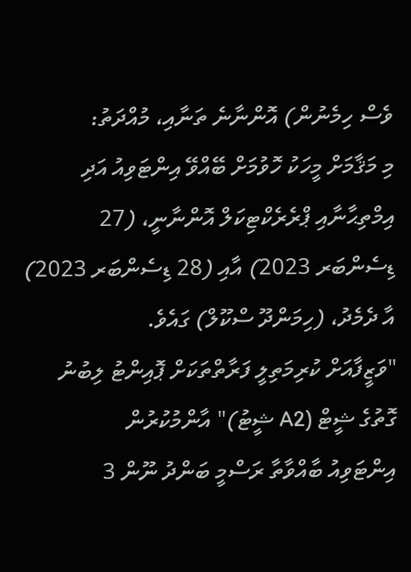ވެސް ހިމެނުން) އޮންނާނެ ތަނާއި، މުއްދަތު:
މި މަޤާމަށް މީހަކު ހޮވުމަށް ބޭއްވޭ އިންޓަވިއު އަދި އިމްތިޙާނާއި ޕްރެރެކްޓިކަލް އޮންނާނީ، (27 ޑިސެންބަރ 2023) އާއި (28 ޑިސެންބަރ 2023) އާ ދެމެދު، (ހިމަންދޫ ސްކޫލް) ގައެވެ.
"ވަޒީފާއަށް ކުރިމަތިލީ ފަރާތްތަކަށް ޕޮއިންޓު ލިބުނު ގޮތުގެ ޝީޓް (A2 ޝީޓު)" އާންމުކުރުން
އިންޓަވިއު ބާއްވާތާ ރަސްމީ ބަންދު ނޫން 3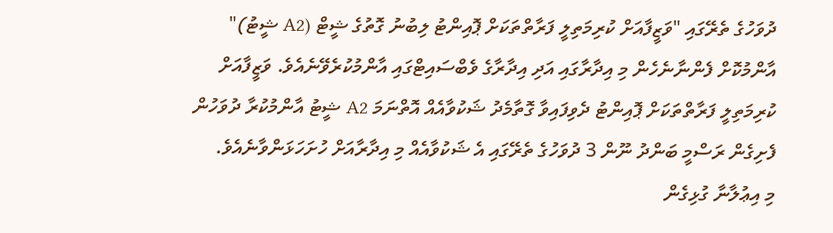ދުވަހުގެ ތެރޭގައި "ވަޒީފާއަށް ކުރިމަތިލީ ފަރާތްތަކަށް ޕޮއިންޓު ލިބުނު ގޮތުގެ ޝީޓް (A2 ޝީޓު)" އާންމުކޮށް ފެންނާނެހެން މި އިދާރާގައި އަދި އިދާރާގެ ވެބްސައިޓްގައި އާންމުކުރެވޭނެއެވެ. ވަޒީފާއަށް ކުރިމަތިލީ ފަރާތްތަކަށް ޕޮއިންޓު ދެވިފައިވާ ގޮތާމެދު ޝަކުވާއެއް އޮތްނަމަ A2 ޝީޓު އާންމުކުރާ ދުވަހުން ފެށިގެން ރަސްމީ ބަންދު ނޫން 3 ދުވަހުގެ ތެރޭގައި އެ ޝަކުވާއެއް މި އިދާރާއަށް ހުށަހަޅަންވާނެއެވެ.
މި އިޢުލާނާ ގުޅިގެން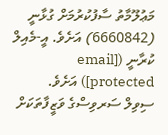މަޢުލޫމާތު ސާފުކުރުމަށް ގުޅާނީ (6660842) އަށެވެ. އީ-މެއިލް ކުރާނީ ([email protected]) އަށެވެ.
ސިވިލް ސަރވިސްގެ ވަޒީފާތަކަށް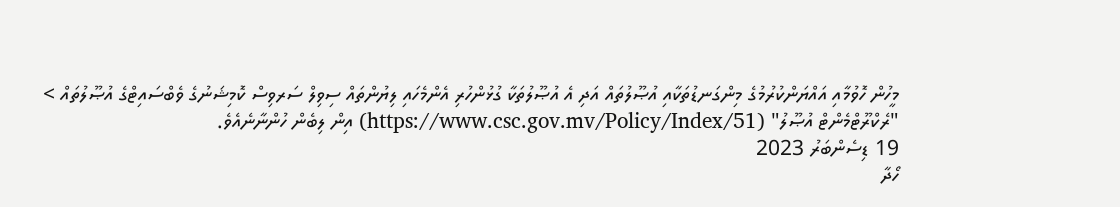މީހުން ހޮވުމާއި އައްޔަންކުރުމުގެ މިންގަނޑުތަކާއި އުޞޫލުތައް އަދި އެ އުޞޫލުތަކާ ގުޅުންހުރި އެންމެހައި ލިޔުންތައް ސިވިލް ސަރވިސް ކޮމިޝަނުގެ ވެބްސައިޓްގެ އުޞޫލުތައް > "ރެކްރޫޓްމެންޓް އުޞޫލު" (https://www.csc.gov.mv/Policy/Index/51) އިން ލިބެން ހުންނާނެއެވެ.
19 ޑިސެންބަރު 2023
ހޯދާ